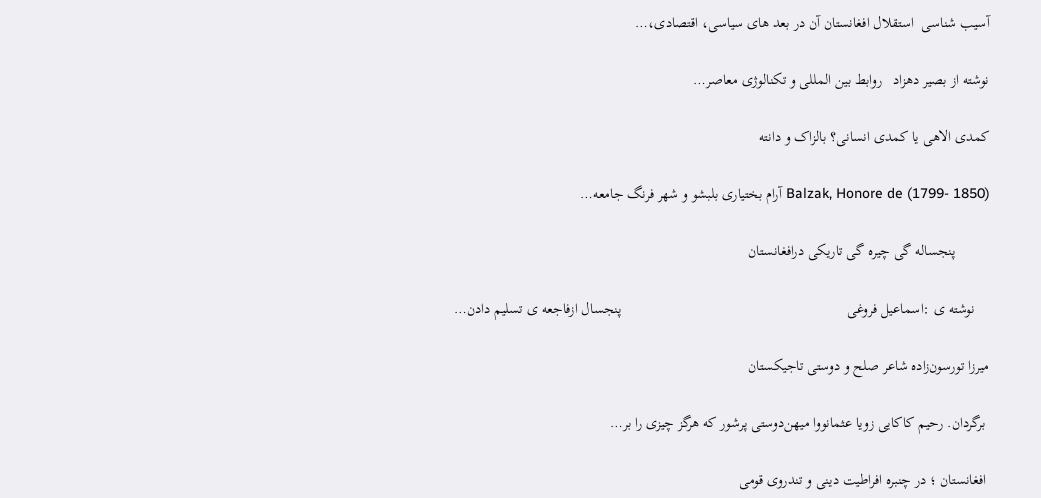آسیب شناسی  استقلال افغانستان آن در بعد های سیاسی، اقتصادی،…

نوشته از بصیر دهزاد   روابط بین المللی و تکنالوژی معاصر…

کمدی الاهی یا کمدی انسانی؟ بالزاک و دانته

Balzak, Honore de (1799- 1850) آرام بختیاری بلبشو و شهر فرنگ جامعه…

         پنجساله گی چیره گی تاریکی درافغانستان

    نوشته ی :اسماعیل فروغی                                                            پنجسال ازفاجعه ی تسلیم دادن…

میرزا تورسون‌زاده شاعر صلح و دوستی تاجیکستان

 برگردان. رحیم کاکایی زویا عثمانووا میهن‌دوستی پرشور که هرگز چیزی را بر…

 افغانستان ؛ در چنبره افراطیت دینی و تندروی قومی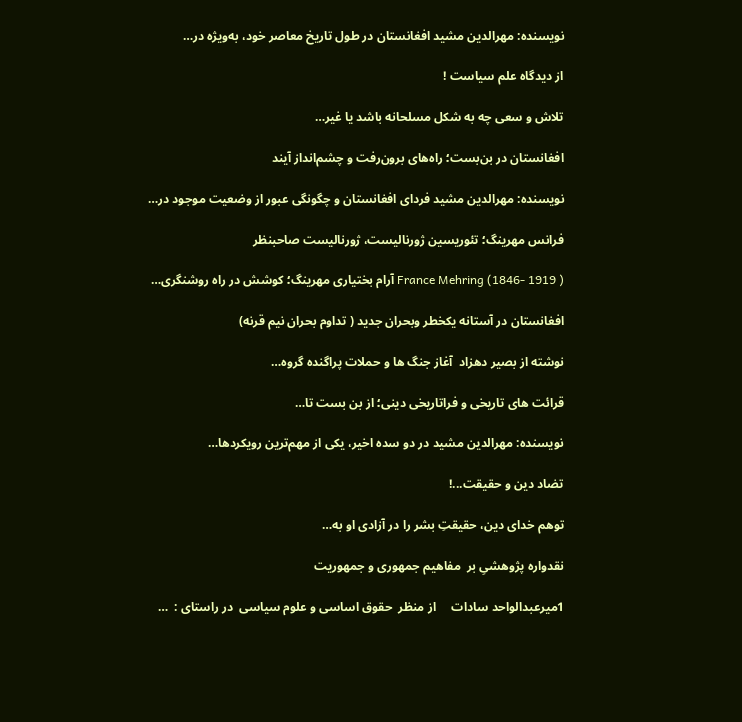نویسنده: مهرالدین مشید افغانستان در طول تاریخ معاصر خود، به‌ویژه در…

از دیدگاه علم سیاست !

تلاش و سعی چه به شکل مسلحانه باشد یا غیر…

افغانستان در بن‌بست؛ راه‌های برون‌رفت و چشم‌انداز آیند

نویسنده: مهرالدین مشید فردای افغانستان و چگونگی عبور از وضعیت موجود در…

فرانس مهرینگ؛ تئوریسین ژورنالیست، ژورنالیست صاحبنظر

France Mehring (1846- 1919 ) آرام بختیاری مهرینگ؛ کوشش در راه روشنگری…

افغانستان در آستانه یکخطر وبحران جدید ( تداوم بحران نیم قرنه)

نوشته از بصیر دهزاد  آغاز جنگ ها و حملات پراگنده گروه…

قرائت های تاریخی و فراتاریخی دینی؛ از بن بست تا…

نویسنده: مهرالدین مشید در دو سده اخیر، یکی از مهم‌ترین رویکردها…

تضاد دین و حقیقت...!

توهم خدای دین، حقیقتِ بشر را در آزادی او به…

نقدواره پژوهشیِ بر  مفاهیم جمهوری و جمهوریت

1میرعبدالواحد سادات     از منظر  حقوق اساسی و علوم سیاسی  در راستای :  …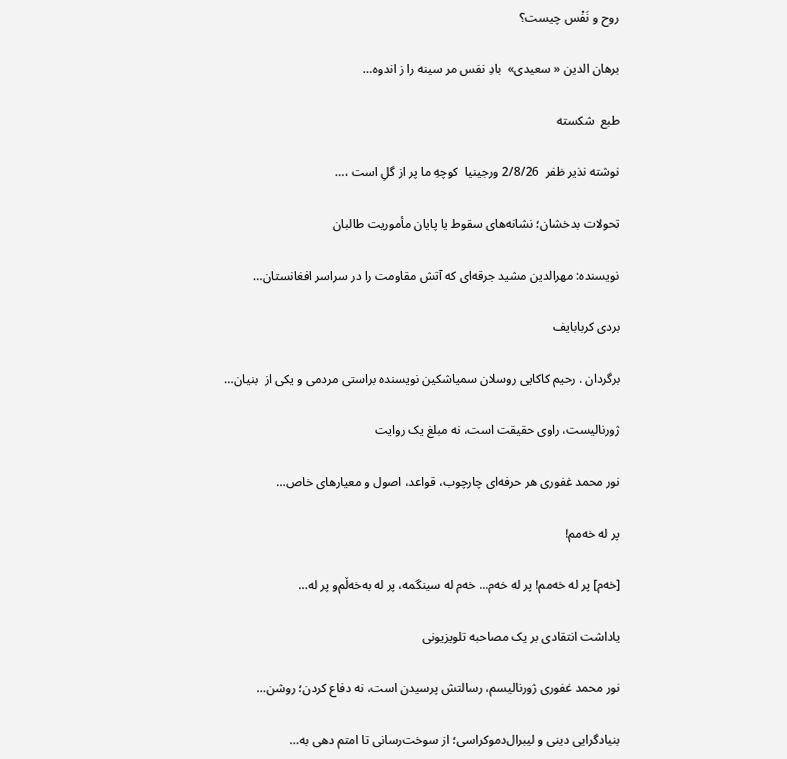روح و نَفْس چیست؟

برهان الدین « سعیدی»  بادِ نفس مر سینه را ز اندوه…

طبع  شکسته

نوشته نذیر ظفر  2/8/26 ورجینیا  كوچهِ ما پر از گلِ است ،…

تحولات بدخشان؛ نشانه‌های سقوط یا پایان مأموریت طالبان

نویسنده: مهرالدین مشید جرقه‌ای که آتش مقاومت را در سراسر افغانستان…

بردی کربابایف

برگردان . رحیم کاکایی روسلان سمیاشکین نویسنده براستی مردمی و یکی از  بنیان…

ژورنالیست، راوی حقیقت است، نه مبلغ یک روایت

نور محمد غفوری هر حرفه‌ای چارچوب، قواعد، اصول و معیارهای خاص…

پر له خەمم!

[خه‌م] پر له خەمم! پر لە خەم... خەم له سینگمە، پر لە بەخەڵم‌و پر لە…

یاداشت انتقادی بر یک مصاحبه تلویزیونی

نور محمد غفوری ژورنالیسم، رسالتش پرسیدن است، نه دفاع کردن؛ روشن…

بنیادگرایی دینی و لیبرال‌دموکراسی؛ از سوخت‌رسانی تا امتم دهی به…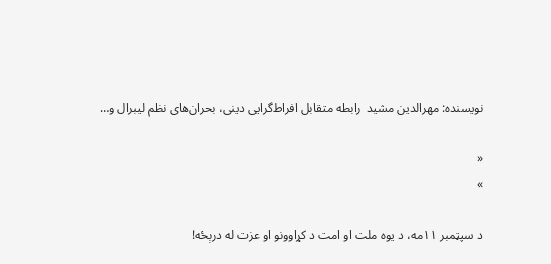نویسنده: مهرالدین مشید  رابطه متقابل افراط‌گرایی دینی، بحران‌های نظم لیبرال و…

«
»

د سپټمبر ۱۱مه، د یوه ملت او امت د کړاوونو او عزت له درېځه!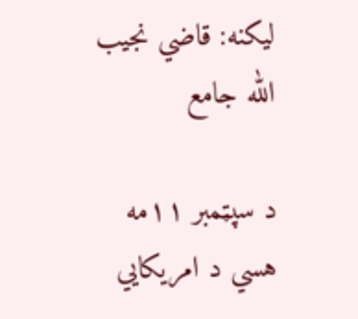لیکنه: قاضي نجیب الله جامع

د سپټمبر ۱۱مه هسي د امریکایي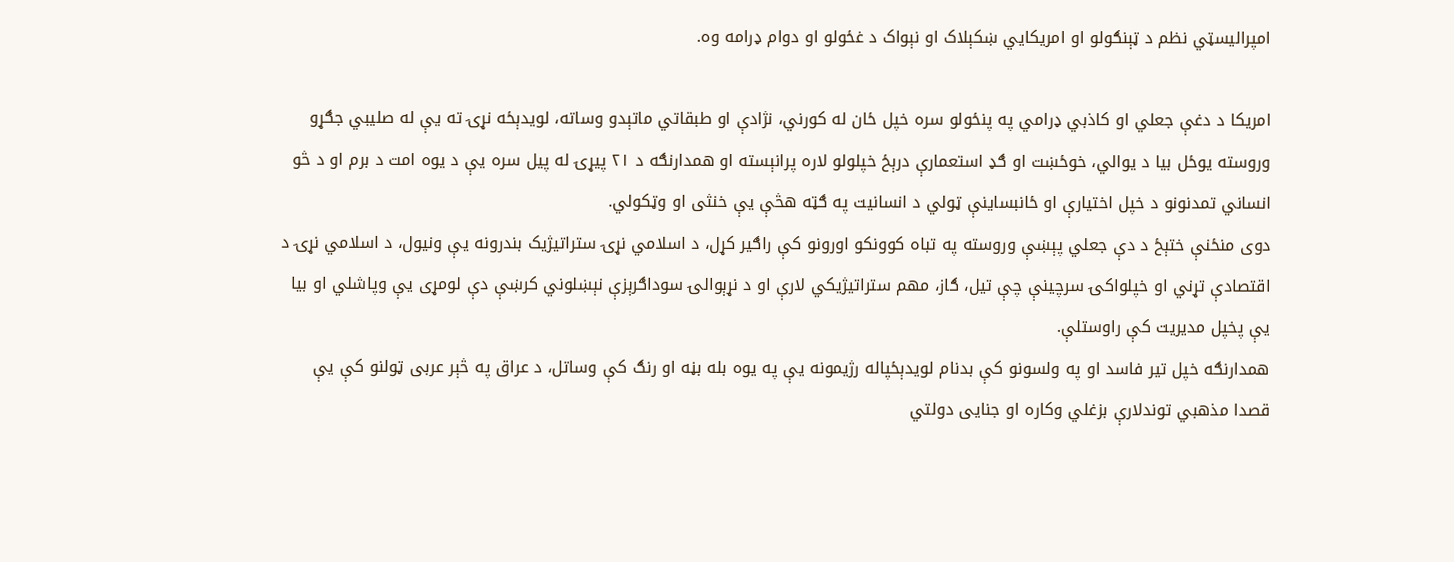امپرالیسټي نظم د ټېنګولو او امریکایي ښکېلاک او نېواک د غځولو او دوام ډرامه وه.

امریکا د دغې جعلي او کاذبي ډرامي په پنځولو سره خپل ځان له کورني، نژادې او طبقاتي ماتېدو وساته، لویدېځه نړۍ ته یې له صلیبي جګړو وروسته یوځل بیا د یوالي، خوځښت او ګډ استعمارې درېځ خپلولو لاره پرانېسته او همدارنګه د ۲۱ پیړۍ له پیل سره یې د یوه امت د برم او د څو انساني تمدنونو د خپل اختیارې او ځانبساینې ټولي د انسانیت په ګټه هڅې یې خنثی او وټکولي.
دوی منځنې ختېځ د دې جعلي پېښې وروسته په تباه کوونکو اورونو کې راګیر کړل، د اسلامي نړۍ ستراتیژیک بندرونه یې ونیول، د اسلامي نړۍ د اقتصادې تړني او خپلواکۍ سرچینې چې تیل، ګاز، مهم ستراتیژیکي لارې او د نړېوالۍ سوداګرېزې نېښلوني کرښې دې لومړی یې وپاشلي او بیا یې پخپل مدیریت کې راوستلې.
همدارنګه خپل تیر فاسد او په ولسونو کې بدنام لویدېځپاله رژیمونه یې په یوه بله بڼه او رنګ کې وساتل، د عراق په څېر عربی ټولنو کې یې قصدا مذهبي توندلارې بزغلي وکاره او جنایی دولتي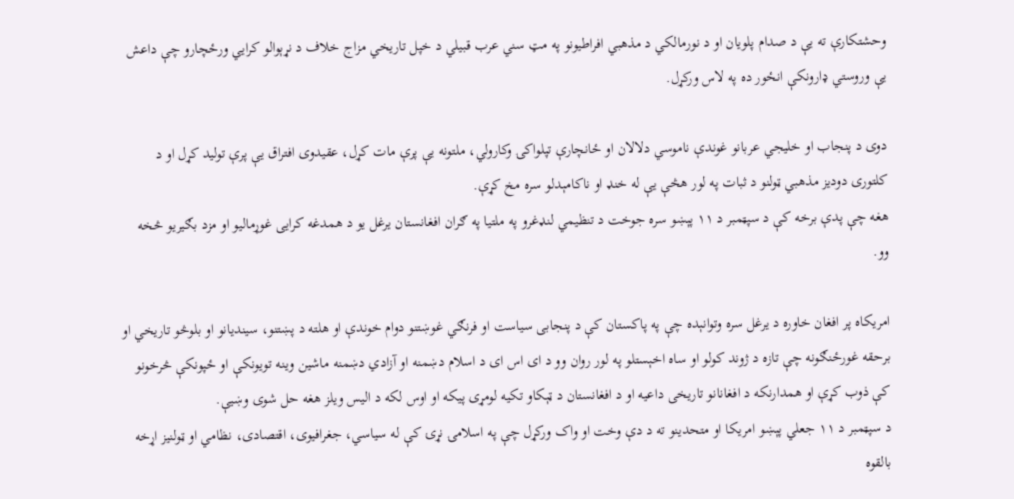وحشتکارې ته یې د صدام پلویان او د نورمالکي د مذهبي افراطیونو په مټ سني عرب قبیلي د خپل تاریخي مزاج خلاف د نړېوالو کرایي ورځچارو چې داعش یې وروستي ډارونکې انځور ده په لاس ورکړل.

دوی د پنجاب او خلیجي عربانو غوندې ناموسي دلالان او ځانچارې تپلواکۍ وکارولي، ملتونه یې پرې مات کړل، عقیدوی افتراق یې پرې تولید کړل او د کلتوری دودیز مذهبي ټولنو د ثبات په لور هڅې یې له خنډ او ناکامېدلو سره مخ کړې.
هغه چې پدې برخه کې د سپټمبر د ۱۱ پېښو سره جوخت د تنظیمي لنډغرو په ملتیا په ګران افغانستان یرغل یو د همدغه کرایی غوړمالیو او مزد بګیریو څخه وو.

امریکاه پر افغان خاوره د یرغل سره وتوانېده چې په پاکستان کې د پنجابی سیاست او فرنګي غوښتنو دوام خوندې او هلته د پښتنو، سیندیانو او بلوڅو تاریخي او برحقه غورځنګونه چې تازه د ژوند کولو او ساه اخېستلو په لور روان وو د ای اس ای د اسلام دښمنه او آزادي دښمنه ماشین وینه تویونکې او ځپونکې څرخونو کې ذوب کړې او همدارنکه د افغانانو تاریخی داعیه او د افغانستان د ټېکاو تکیه لومړی پیکه او اوس لکه د الیس ویلز هغه حل شوی وښیې.
د سپټمبر د ۱۱ جعلي پېښو امریکا او متحدینو ته د دې وخت او واک ورکړل چې په اسلامۍ نړۍ کې له سیاسي، جغرافیوی، اقتصادی، نظامي او ټولنیز اړخه بالقوه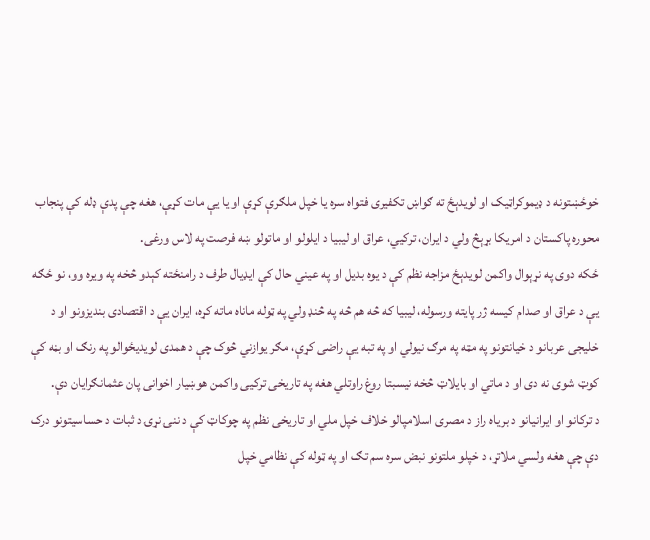خوځښتونه د ډیموکراټیک او لویدېځ ته ګواښ تکفیری فتواه سره یا خپل ملګرې کړې او یا یې مات کړ‍ې، هغه چې پدې ډله کې پنجاب محوره پاکستان د امریکا بړېڅ ولي د ایران، ترکیي، عراق او لیبیا د ایلولو او ماتولو ښه فرصت په لاس ورغی.
ځکه دوی په نړېوال واکمن لویدېځ مزاجه نظم کې د یوه بدیل او په عیني حال کې ایډیال طرف د رامنځته کېدو څخه په ویره وو، نو ځګه یې د عراق او صدام کیسه ژر پایته ورسوله، لیبیا که څه هم څه په څنډ ولي په ټوله ماناه ماته کړه، ایران یې د اقتصادی بندیزونو او د خلیجی عربانو د خیانتونو په مټه په مرګ نیولي او په تبه یې راضی کړې، مګر یوازني څوک چې د همدی لویدیځوالو په رنګ او بڼه کې کوټ شوی نه دی او د ماتي او بایلاټ څخه نیسبتا روغ راوتلي هغه په تاریخی ترکیی واکمن هوښیار اخوانی پان عثمانګرایان دې.
د ترکانو او ایرانیانو د بریاه راز د مصری اسلامپالو خلاف خپل ملي او تاریخی نظم په چوکاټ کې د ننۍ نړۍ د ثبات د حساسیتونو درک دې چې هغه ولسي ملاتړ، د خپلو ملتونو نبض سره سم تګ او په ټوله کې نظامي خپل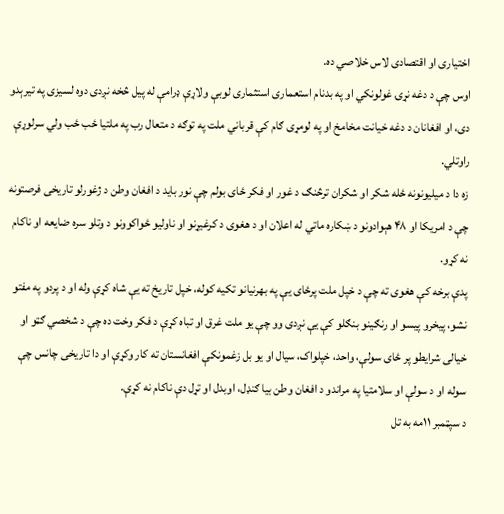اختیاری او اقتصادی لاس خلاصي ده.
اوس چې د دغه نړۍ غولونکي او په بدنام استعماری استثماری لوبې ولاړې ډرامې له پیل څخه نږدی دوه لسیزی په تیرېدو دی، او افغانان د دغه خیانت مخامخ او په لومړی ګام کې قرباني ملت په توګه د متعال رب په ملتیا ځب ځب ولي سرلوړې راوتلي.
زه دا د میلیونونه ځله شکر او شکران ترڅنګ د غور او فکر ځای بولم چې نور باید د افغان وطن د ژغورلو تاریخی فرصتونه چې د امریکا او ۴۸ هېوادونو د ښکاره ماتي له اعلان او د هغوی د کرغیړنو او ناولیو ځواکوونو د وتلو سره ضایعه او ناکام نه کړو.
پدې برخه کې هغوی ته چې د خپل ملت پرځای یې په بهرنیانو تکیه کوله، خپل تاریخ ته یې شاه کړې وله او د پردو په مفتو نشو، پیخرو پیسو او رنګینو بنګلو کې یې نږدی وو چې یو ملت غرق او تباه کړې د فکر وخت ده چې د شخصي ګټو او خیالی شرایطو پر ځای سولې، واحد، خپلواک، سیال او یو بل زغمونکې افغانستان ته کار وکړې او دا تاریخی چانس چې سوله او د سولې او سلامتیا په مراندو د افغان وطن بیا ګنډل، اوبدل او تړل دې ناکام نه کړې.
د سپټمبر ۱۱مه به تل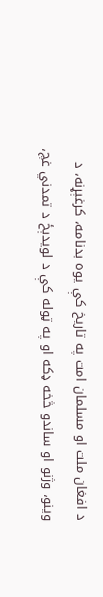د افغان ملت او مسلمان امت په تاریخ کې یوه بدنامه، کرغېړنه، د وینو، وژنو او ساندو څخه ډکه او په ټوله کې د لویدېځ د تمدني غچ،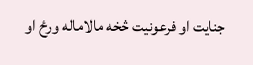جنایت او فرعونیت څخه مالاماله ورځ او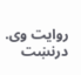روایت وی.
درنښت